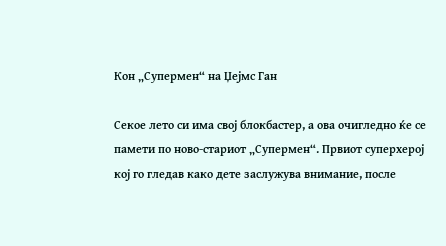Кон „Супермен“ на Џејмс Ган

Секое лето си има свој блокбастер, а ова очигледно ќе се памети по ново-стариот „Супермен“. Првиот суперхерој кој го гледав како дете заслужува внимание, после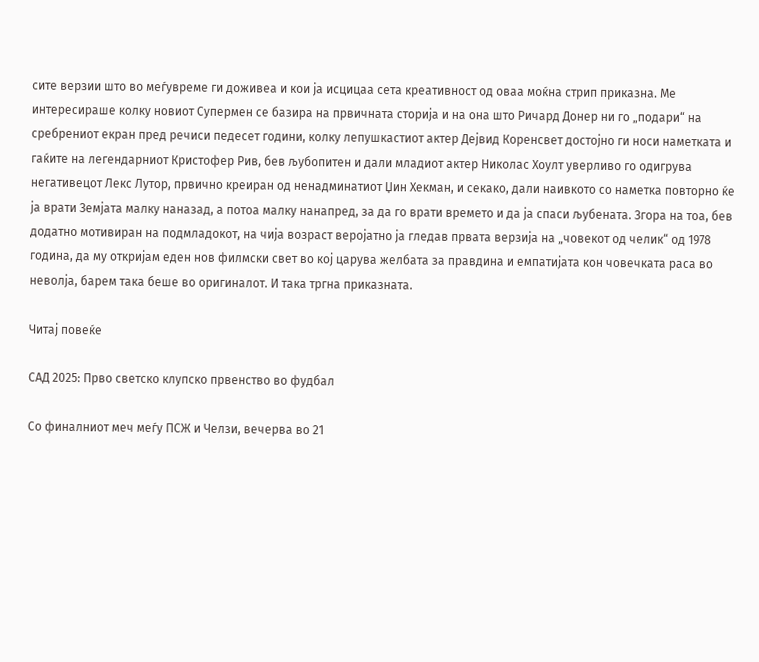сите верзии што во меѓувреме ги доживеа и кои ја исцицаа сета креативност од оваа моќна стрип приказна. Ме интересираше колку новиот Супермен се базира на првичната сторија и на она што Ричард Донер ни го „подари“ на сребрениот екран пред речиси педесет години, колку лепушкастиот актер Дејвид Коренсвет достојно ги носи наметката и гаќите на легендарниот Кристофер Рив, бев љубопитен и дали младиот актер Николас Хоулт уверливо го одигрува негативецот Лекс Лутор, првично креиран од ненадминатиот Џин Хекман, и секако, дали наивкото со наметка повторно ќе ја врати Земјата малку наназад, а потоа малку нанапред, за да го врати времето и да ја спаси љубената. Згора на тоа, бев додатно мотивиран на подмладокот, на чија возраст веројатно ја гледав првата верзија на „човекот од челик“ од 1978 година, да му откријам еден нов филмски свет во кој царува желбата за правдина и емпатијата кон човечката раса во неволја, барем така беше во оригиналот. И така тргна приказната.

Читај повеќе

САД 2025: Прво светско клупско првенство во фудбал

Со финалниот меч меѓу ПСЖ и Челзи, вечерва во 21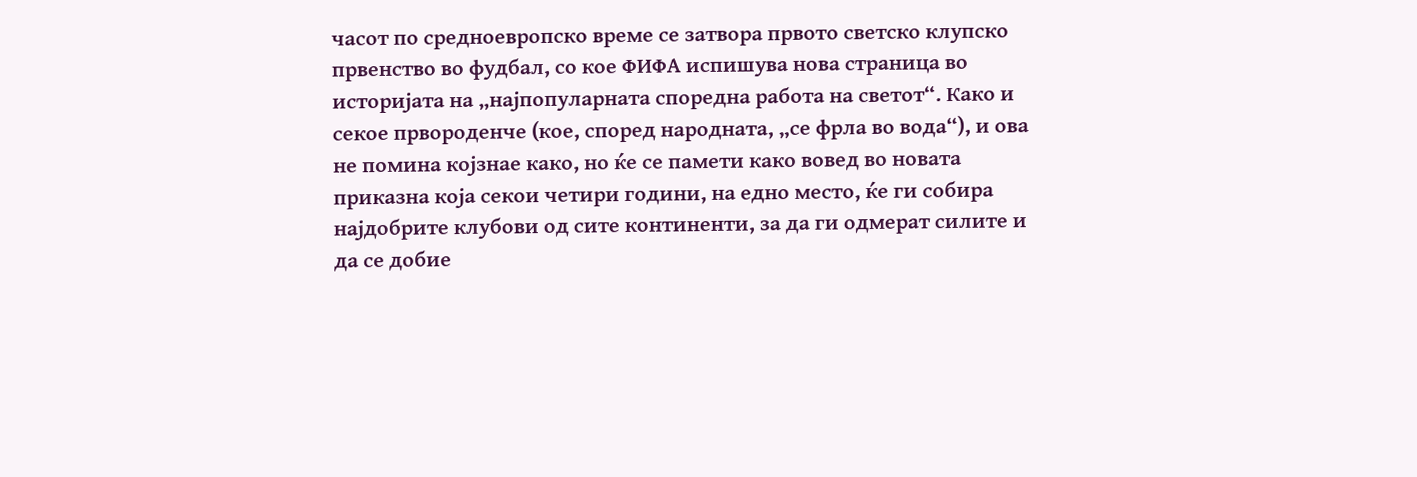часот по средноевропско време се затвора првото светско клупско првенство во фудбал, со кое ФИФА испишува нова страница во историјата на „најпопуларната споредна работа на светот“. Како и секое првороденче (кое, според народната, „се фрла во вода“), и ова не помина којзнае како, но ќе се памети како вовед во новата приказна која секои четири години, на едно место, ќе ги собира најдобрите клубови од сите континенти, за да ги одмерат силите и да се добие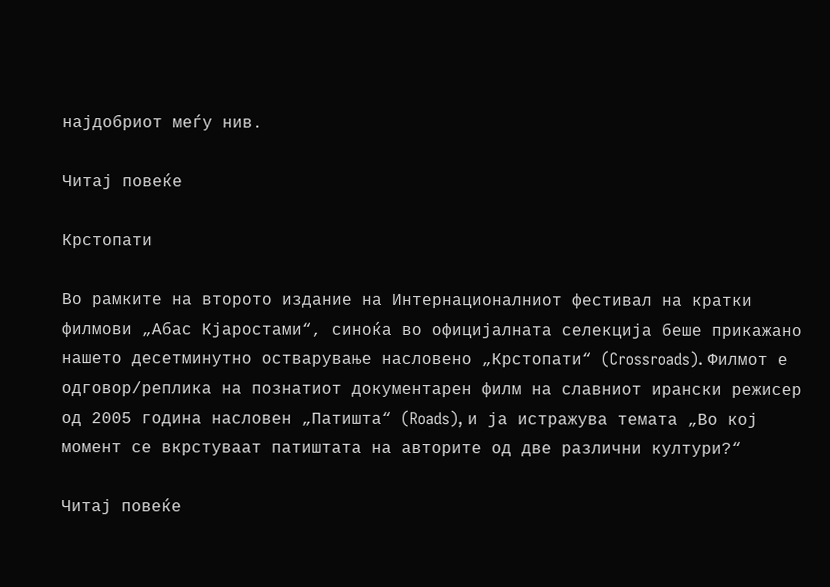најдобриот меѓу нив.

Читај повеќе

Крстопати

Во рамките на второто издание на Интернационалниот фестивал на кратки филмови „Абас Кјаростами“, синоќа во официјалната селекција беше прикажано нашето десетминутно остварување насловено „Крстопати“ (Crossroads). Филмот е одговор/реплика на познатиот документарен филм на славниот ирански режисер од 2005 година насловен „Патишта“ (Roads), и ја истражува темата „Во кој момент се вкрстуваат патиштата на авторите од две различни култури?“

Читај повеќе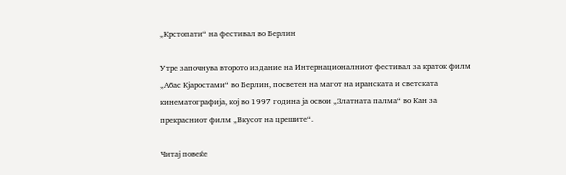„Крстопати“ на фестивал во Берлин

Утре започнува второто издание на Интернационалниот фестивал за краток филм „Абас Кјаростами“ во Берлин, посветен на магот на иранската и светската кинематографија, кој во 1997 година ја освои „Златната палма“ во Кан за прекрасниот филм „Вкусот на црешите“.

Читај повеќе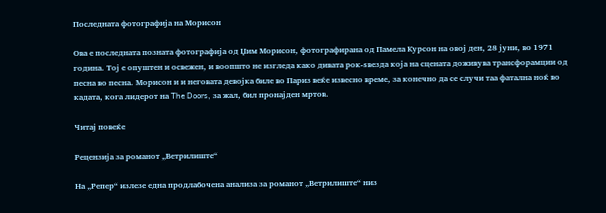Последната фотографија на Морисон

Ова е последната позната фотографија од Џим Морисон, фотографирана од Памела Курсон на овој ден, 28 јуни, во 1971 година. Тој е опуштен и освежен, и воопшто не изгледа како дивата рок-ѕвезда која на сцената доживува трансфорамции од песна во песна. Морисон и и неговата девојка биле во Париз веќе извесно време, за конечно да се случи таа фатална ноќ во кадата, кога лидерот на The Doors, за жал, бил пронајден мртов.

Читај повеќе

Рецензија за романот „Ветрилиште“

На „Репер“ излезе една продлабочена анализа за романот „Ветрилиште“ низ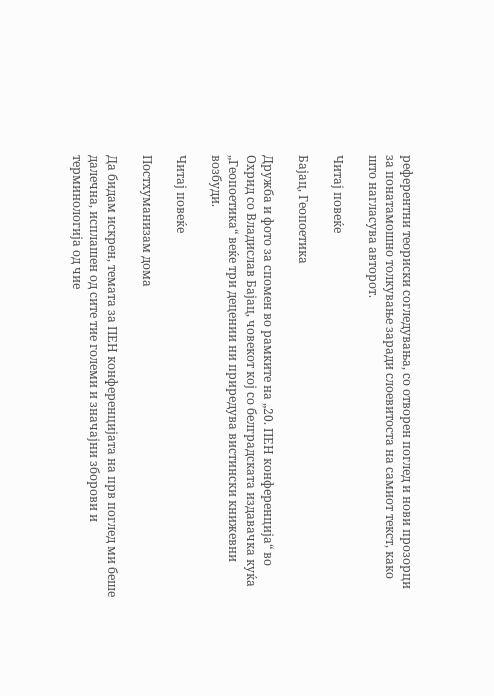референтни теориски согледувања, со отворен поглед и нови прозорци за понатамошно толкување заради слоевитоста на самиот текст, како што нагласува авторот.

Читај повеќе

Бајац, Геопоетика

Дружба и фото за спомен во рамките на „20. ПЕН конференција“ во Охрид со Владислав Бајац, човекот кој со белградската издавачка куќа „Геопоетика“ веќе три децении ни приредува вистински книжевни возбуди.

Читај повеќе

Постхуманизам дома

Да бидам искрен, темата за ПЕН конференцијата на прв поглед ми беше далечна, исплашен од сите тие големи и значајни зборови и терминологија од чие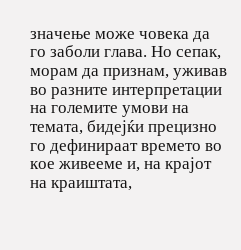значење може човека да го заболи глава. Но сепак, морам да признам, уживав во разните интерпретации на големите умови на темата, бидејќи прецизно го дефинираат времето во кое живееме и, на крајот на краиштата,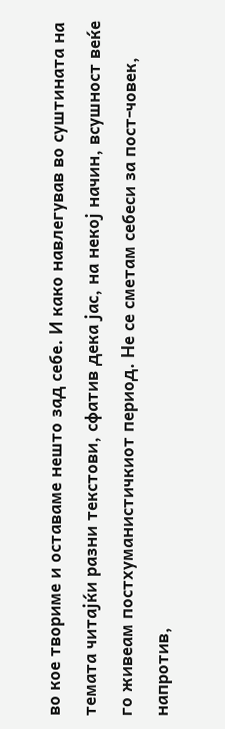во кое твориме и оставаме нешто зад себе. И како навлегував во суштината на темата читајќи разни текстови, сфатив дека јас, на некој начин, всушност веќе го живеам постхуманистичкиот период. Не се сметам себеси за пост-човек, напротив,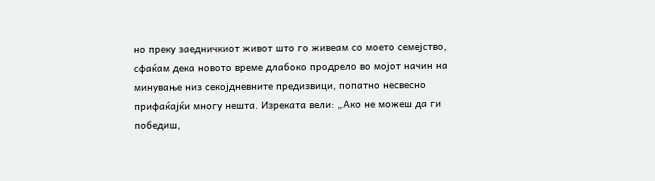но преку заедничкиот живот што го живеам со моето семејство, сфаќам дека новото време длабоко продрело во мојот начин на минување низ секојдневните предизвици, попатно несвесно прифаќајќи многу нешта. Изреката вели: „Ако не можеш да ги победиш,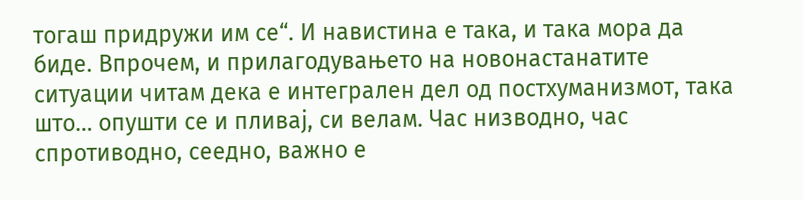тогаш придружи им се“. И навистина е така, и така мора да биде. Впрочем, и прилагодувањето на новонастанатите ситуации читам дека е интегрален дел од постхуманизмот, така што… опушти се и пливај, си велам. Час низводно, час спротиводно, сеедно, важно е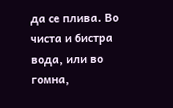да се плива. Во чиста и бистра вода, или во гомна,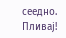сеедно. Пливај!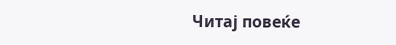Читај повеќе